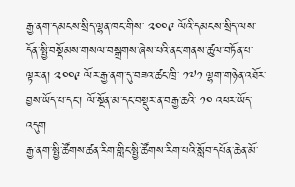རྒྱ་ནག་དམངས་སྲིད་ལྷན་ཁང་གིས་ ༢༠༠༩ ལོའི་དམངས་སྲིད་ལས་དོན་སྤྱི་བསྡོམས་གསལ་བསྒྲགས་ཞེས་པའི་ནང་གནས་ཚུལ་བཏོན་པ་ལྟར་ན། ༢༠༠༩ ལོར་རྒྱ་ནག་དུ་བཟའ་ཚང་ཁྲི་ ༡༧༡ ལྷག་གཉེན་འཐོར་བྱས་ཡོད་པ་དང་། ལོ་སྔོན་མ་དང་བསྡུར་ན་བརྒྱ་ཆའི་ ༡༠ འཕར་ཡོད་འདུག
རྒྱ་ནག་སྤྱི་ཚོགས་ཚན་རིག་གླིང་སྤྱི་ཚོགས་རིག་པའི་སློབ་དཔོན་ཆེན་མོ་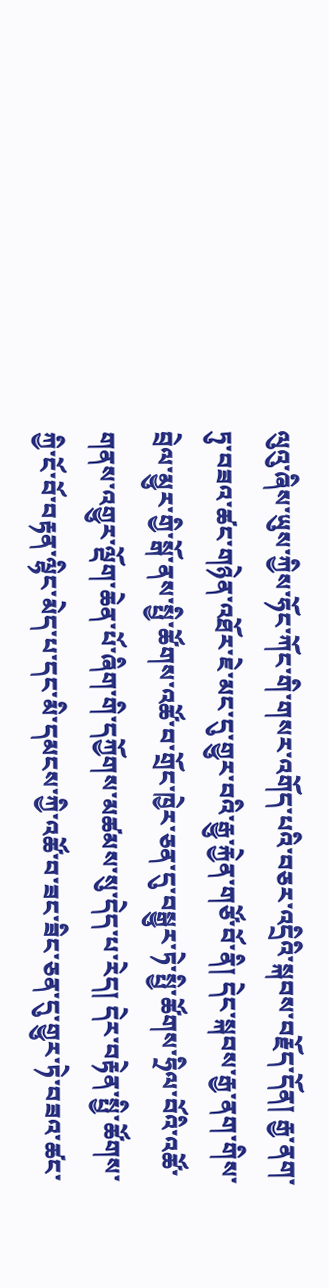ལུའུ་ཞིས་ཡུས་ཀྱིས་ཧོང་ཀོང་གི་གསར་འགོད་པའི་བཅར་འདྲིའི་སྐབས་བརྗོད་དོན། རྒྱ་ནག་ཏུ་བཟའ་ཚང་གཉེན་འཐོར་ཇེ་མང་དུ་གྱུར་བའི་རྒྱུ་རྐྱེན་གཙོ་བོ་ནི། དེང་སྐབས་རྒྱ་ནག་གིས་བྲེལ་མྱུར་གྱི་སྒོ་ནས་སྤྱི་ཚོགས་འཚོ་བ་གྲོང་ཁྱེར་ཅན་དུ་བསྒྱུར་ཏེ་སྤྱི་ཚོགས་ཧྲིལ་བོའི་འཚོ་གནས་འགྱུར་ལྡོག་ཆེན་པོ་ཞིག་གི་དཀྱོགས་མཚམས་སུ་དེད་པ་རེད། དེར་བརྟེན་སྤྱི་ཚོགས་ཀྱི་ངོ་བོ་བརྟན་ལྷིང་མེད་པ་དང་མི་དམངས་ཀྱི་འཚོ་བ་ཟང་ཟིང་ཅན་དུ་གྱུར་ཏེ་བཟའ་ཚང་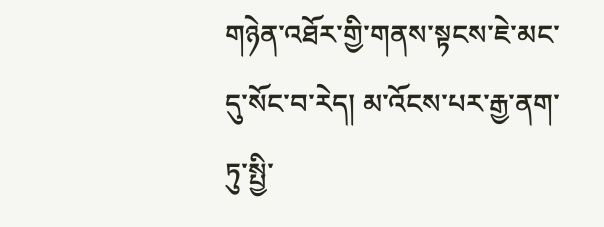གཉེན་འཐོར་གྱི་གནས་སྟངས་ཇེ་མང་དུ་སོང་བ་རེད། མ་འོངས་པར་རྒྱ་ནག་ཏུ་སྤྱི་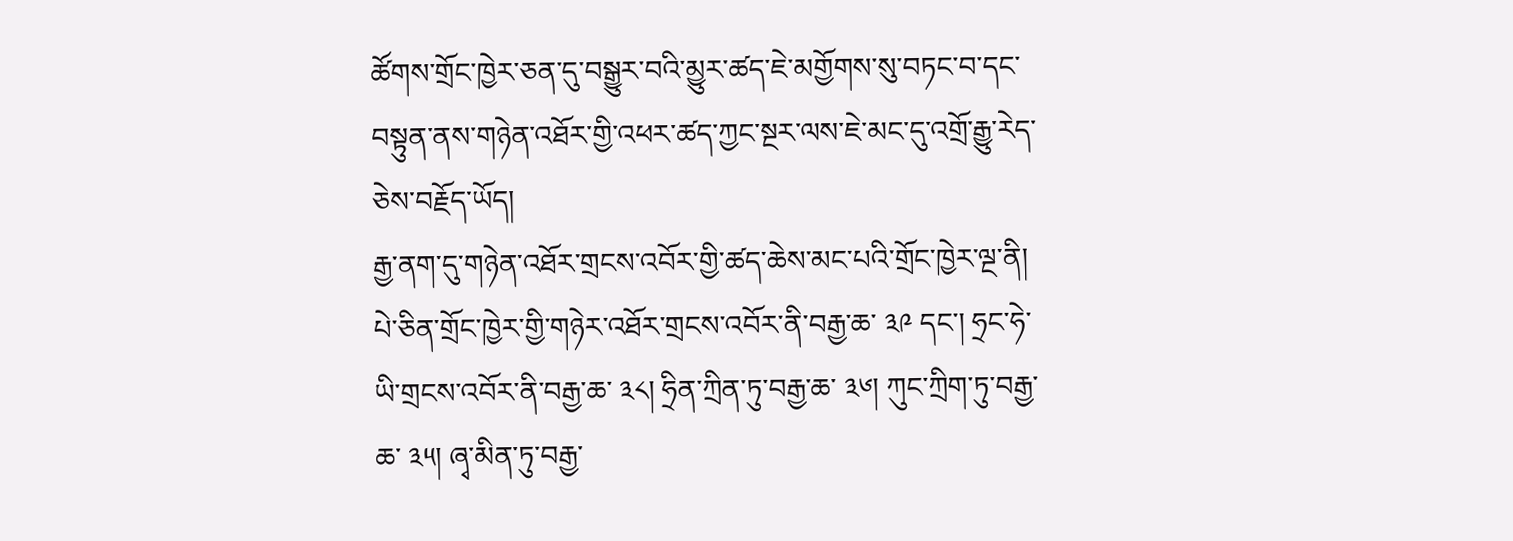ཚོགས་གྲོང་ཁྱེར་ཅན་དུ་བསྒྱུར་བའི་མྱུར་ཚད་ཇེ་མགྱོགས་སུ་བཏང་བ་དང་བསྟུན་ནས་གཉེན་འཐོར་གྱི་འཕར་ཚད་ཀྱང་སྔར་ལས་ཇེ་མང་དུ་འགྲོ་རྒྱུ་རེད་ཅེས་བརྗོད་ཡོད།
རྒྱ་ནག་དུ་གཉེན་འཐོར་གྲངས་འབོར་གྱི་ཚད་ཆེས་མང་པའི་གྲོང་ཁྱེར་ལྔ་ནི། པེ་ཅིན་གྲོང་ཁྱེར་གྱི་གཉེར་འཐོར་གྲངས་འབོར་ནི་བརྒྱ་ཆ་ ༣༩ དང་། ཧྲང་ཧེ་ཡི་གྲངས་འབོར་ནི་བརྒྱ་ཆ་ ༣༨། ཧྲིན་ཀྲིན་ཏུ་བརྒྱ་ཆ་ ༣༦། ཀུང་ཀྲིག་ཏུ་བརྒྱ་ཆ་ ༣༥། ཞྭ་མིན་ཏུ་བརྒྱ་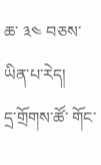ཆ་ ༣༤ བཅས་ཡིན་པ་རེད།
དྲ་གྲོགས་ཚོ་ གོང་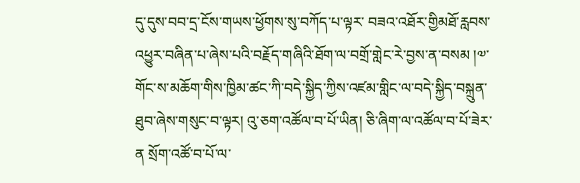དུ་དུས་བབ་དྲ་ངོས་གཡས་ཕྱོགས་སུ་བཀོད་པ་ལྟར་ བཟའ་འཐོར་གྱིམཐོ་རླབས་འཕྱུར་བཞིན་པ་ཞེས་པའི་བརྗོད་གཞིའི་ཐོག་ལ་བགྲོ་གླེང་རེ་བྱས་ན་བསམ །༧་གོང་ས་མཆོག་གིས་ཁྱིམ་ཚང་ཀི་བདེ་སྐྱིད་ཀྱིས་འཛམ་གླིང་ལ་བདེ་སྐྱིད་བསྐྲུན་ཐུབ་ཞེས་གསུང་བ་ལྟར། འུ་ཅག་འཚོལ་བ་པོ་ཡིན། ཅི་ཞིག་ལ་འཚོལ་བ་པོ་ཟེར་ན སྲོག་འཚོ་བ་པོ་ལ་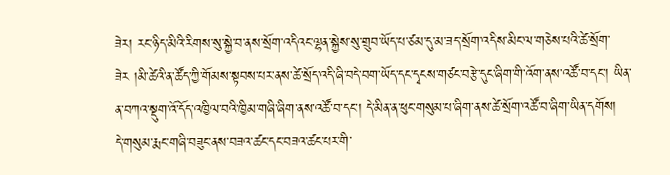ཟེར། རང་ཉིད་མིའི་རིགས་སུ་སྐྱེ་བ་ནས་སྲོག་འདིའང་ལྷན་སྐྱེས་སུ་གྲུབ་ཡོད་པ་ཙམ་དུ་མ་ཟད་སྲོག་འདིས་མིང་ལ་གཅེས་པའི་ཚེ་སྲོག་ཟེར །མི་ཚེའི་ན་ཚོད་ཀྱི་གོམས་སྟབས་པར་ནས་ཚེ་སྲོད་འདི་ཞི་བདེ་བག་ཡོད་དང་དྭངས་གཙང་བརྩེ་དུང་ཞིག་གི་འོག་ནས་འཚོ་བ་དང་། ཡིན་ན་བཀའ་སྡུག་འོ་དོད་འཁྱིལ་བའི་ཁྱིམ་གཞི་ཞིག་ནས་འཚོ་བ་དང་། དེ་མིན་ན་ཕུང་གསུམ་པ་ཞིག་ནས་ཚེ་སྲོག་འཚོ་བ་ཞིག་ཡིན་དགོས།
དེ་གསུམ་རྨང་གཞི་བཟུང་ནས་བཟའ་ཚང་དང་བཟའ་ཚང་པར་གི་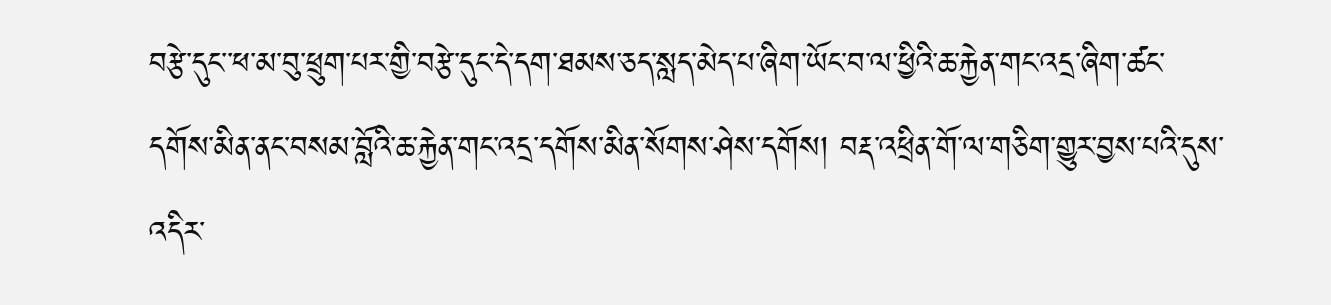བརྩེ་དུང་་ཕ་མ་བུ་ཕྲུག་པར་གྱི་བརྩེ་དུང་དེ་དག་ཐམས་ཅད་སླད་མེད་པ་ཞིག་ཡོང་བ་ལ་ཕྱིའི་ཆ་རྐྱེན་གང་འདྲ་ཞིག་ཚང་དགོས་མིན་ནང་བསམ་བློའི་ཆ་རྐྱེན་གང་འདྲ་དགོས་མིན་སོགས་ཤེས་དགོས། བརྡ་འཕྲིན་གོ་ལ་གཅིག་གྱུར་བྱས་པའི་དུས་འདིར་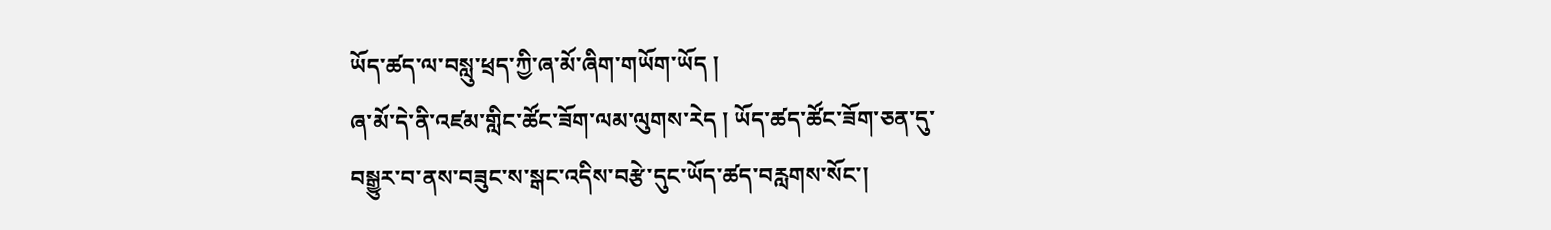ཡོད་ཚད་ལ་བསླུ་ཕྲད་ཀྱི་ཞ་མོ་ཞིག་གཡོག་ཡོད །
ཞ་མོ་དེ་ནི་འཛམ་གླིང་ཚོང་ཟོག་ལམ་ལུགས་རེད ། ཡོད་ཚད་ཚོང་ཟོག་ཅན་དུ་བསྒྱུར་བ་ནས་བཟུང་ས་སྒང་འདིས་བརྩེ་དུང་ཡོད་ཚད་བརླགས་སོང་།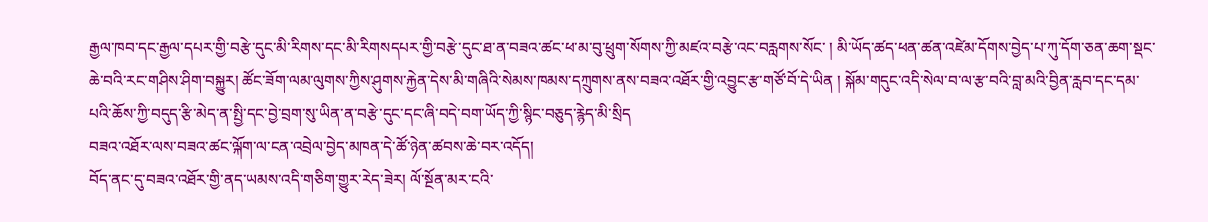རྒྱལ་ཁབ་དང་རྒྱལ་དཔར་གྱི་བརྩེ་དུང་མི་རིགས་དང་མི་རིགསདཔར་གྱི་བརྩེ་དུང་ཐ་ན་བཟའ་ཚང་ཕ་མ་བུ་ཕྲུག་སོགས་ཀྱི་མཛའ་བརྩེ་འང་བརླགས་སོང་ ། མི་ཡོད་ཚད་ཕན་ཚན་འཛེམ་དོགས་བྱེད་པ་ཀུ་དོག་ཅན་ཆག་སྡང་ཆེ་བའི་རང་གཤིས་ཤིག་བསྐྱུར། ཚོང་ཟོག་ལམ་ལུགས་ཀྱིས་ཤུགས་རྐྱེན་དེས་མི་གཞིའི་སེམས་ཁམས་དཀྲུགས་ནས་བཟའ་འཐོར་གྱི་འབྱུང་རྩ་གཙོ་བོ་དེ་ཡིན ། སྐོམ་གདུང་འདི་སེལ་བ་ལ་རྩ་བའི་བླ་མའི་བྱིན་རླབ་དང་དམ་པའི་ཆོས་ཀྱི་བདུད་རྩི་མེད་ན་སྤྱི་དང་བྱེ་བྲག་སུ་ཡིན་ན་བརྩེ་དུང་དང་ཞི་བདེ་བག་ཡོད་ཀྱི་སྙིང་བཅུད་རྙེད་མི་སྲིད
བཟའ་འཐོར་ལས་བཟའ་ཚང་ལྐོག་ལ་ངན་འབྲེལ་བྱེད་མཁན་དེ་ཚོ་ཉེན་ཚབས་ཆེ་བར་འདོད།
བོད་ནང་དུ་བཟའ་འཐོར་གྱི་ནད་ཡམས་འདི་གཅིག་གྱུར་རེད་ཟེར། ལོ་སྔོན་མར་ངའི་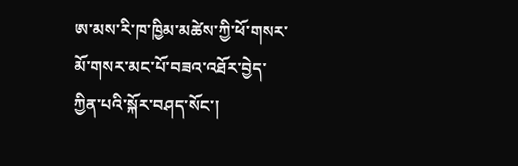ཨ་མས་རི་ཁ་ཁྱིམ་མཚེས་ཀྱི་ཕོ་གསར་མོ་གསར་མང་པོ་བཟའ་འཐོར་བྱེད་ཀྱིན་པའི་སྐོར་བཤད་སོང་།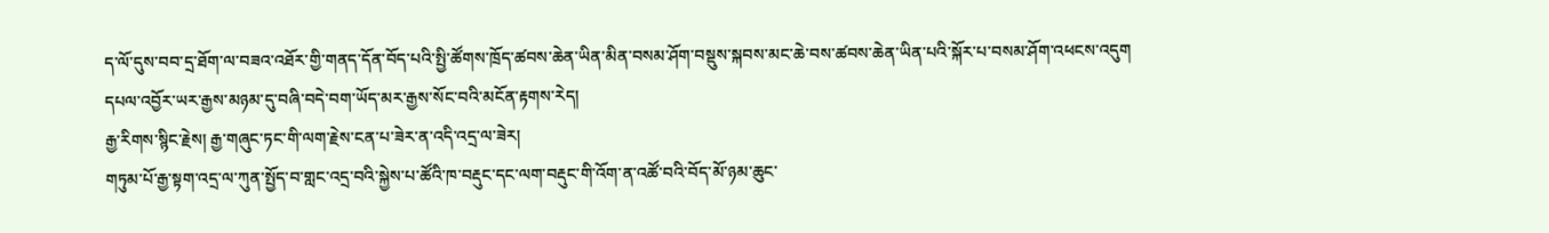ད་ལོ་དུས་བབ་དྲ་ཐོག་ལ་བཟའ་འཐོར་གྱི་གནད་དོན་བོད་པའི་སྤྱི་ཚོགས་ཁྲོད་ཚབས་ཆེན་ཡིན་མིན་བསམ་ཤོག་བསྡུས་སྐབས་མང་ཆེ་བས་ཚབས་ཆེན་ཡིན་པའི་སྐོར་པ་བསམ་ཤོག་འཕངས་འདུག
དཔལ་འབྱོར་ཡར་རྒྱས་མཉམ་དུ་བཞི་བདེ་བག་ཡོད་མར་རྒྱས་སོང་བའི་མངོན་རྟགས་རེད།
རྒྱ་རིགས་སྙིང་རྗེས། རྒྱ་གཞུང་ཏང་གི་ལག་རྗེས་ངན་པ་ཟེར་ན་འདི་འདྲ་ལ་ཟེར།
གཏུམ་པོ་རྒྱ་སྟག་འདྲ་ལ་ཀུན་སྤྱོད་བ་གླང་འདྲ་བའི་སྐྱེས་པ་ཚོའི་ཁ་བརྡུང་དང་ལག་བརྡུང་གི་འོག་ན་འཚོ་བའི་བོད་མོ་ཉམ་ཆུང་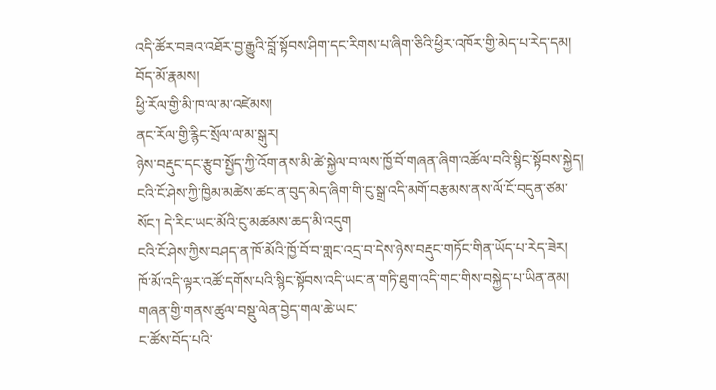འདི་ཚོར་བཟའ་འཐོར་བྱ་རྒྱུའི་བློ་སྟོབས་ཤིག་དང་རིགས་པ་ཞིག་ཅིའི་ཕྱིར་འཁོར་གྱི་མེད་པ་རེད་དམ།
བོད་མོ་རྣམས།
ཕྱི་རོལ་གྱི་མི་ཁ་ལ་མ་འཛེམས།
ནང་རོལ་གྱི་རྙིང་སྲོལ་ལ་མ་སྒུར།
ཉེས་བརྡུང་དང་རྩུབ་སྤྱོད་ཀྱི་འོག་ནས་མི་ཚེ་སྐྱེལ་བ་ལས་ཁྱོ་བོ་གཞན་ཞིག་འཚོལ་བའི་སྙིང་སྟོབས་སྐྱེད།
ངའི་ངོ་ཤེས་ཀྱི་ཁྱིམ་མཚེས་ཚང་ན་བུད་མེད་ཞིག་གི་ངུ་སྒྲ་འདི་མགོ་བརྩམས་ནས་ལོ་ངོ་བདུན་ཙམ་སོང་། དེ་རིང་ཡང་མོའི་ངུ་མཚམས་ཆད་མི་འདུག
ངའི་ངོ་ཤེས་ཀྱིས་བཤད་ན་ཁོ་མོའི་ཁྱོ་བོ་བ་གླང་འདྲ་བ་དེས་ཉེས་བརྡུང་གཏོང་གིན་ཡོད་པ་རེད་ཟེར།
ཁོ་མོ་འདི་ལྟར་འཚོ་དགོས་པའི་སྙིང་སྟོབས་འདི་ཡང་ན་གཏི་ཐུག་འདི་གང་གིས་བསྐྱེད་པ་ཡིན་ནམ།
གཞན་གྱི་གནས་ཚུལ་བསྡུ་ལེན་བྱེད་གལ་ཆེ་ཡང་
ང་ཚོས་བོད་པའི་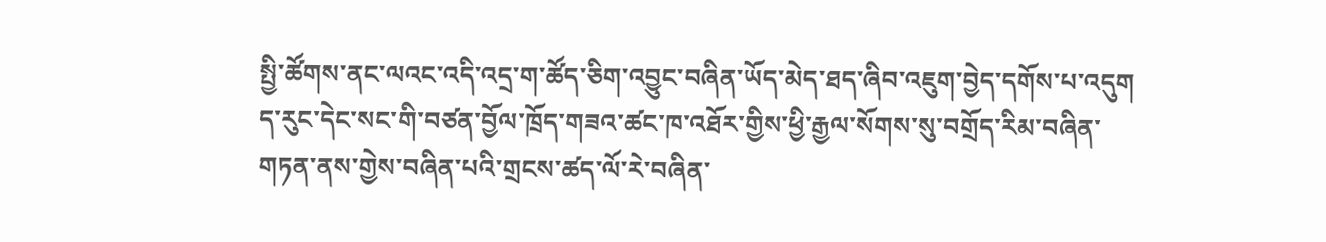སྤྱི་ཚོགས་ནང་ལའང་འདི་འདྲ་ག་ཚོད་ཅིག་འབྱུང་བཞིན་ཡོད་མེད་ཐད་ཞིབ་འཇུག་བྱེད་དགོས་པ་འདུག
ད་རུང་དེང་སང་གི་བཙན་བྱོལ་ཁྲོད་གཟའ་ཚང་ཁ་འཐོར་གྱིས་ཕྱི་རྒྱལ་སོགས་སུ་བགྲོད་རིམ་བཞིན་གཏན་ནས་གྱེས་བཞིན་པའི་གྲངས་ཚད་ལོ་རེ་བཞིན་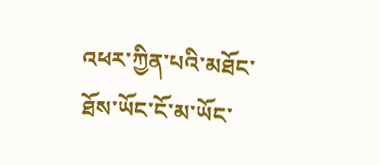འཕར་ཀྱིན་པའི་མཐོང་ཐོས་ཡོང་ངོ་མ་ཡོང་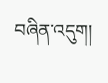བཞིན་འདུག།